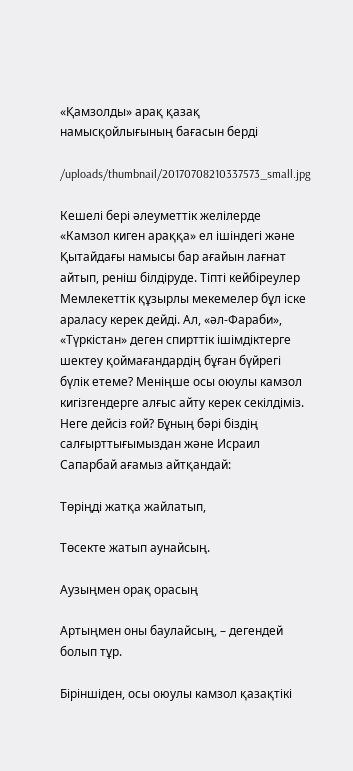«Қамзолды» арақ қазақ намысқойлығының бағасын берді

/uploads/thumbnail/20170708210337573_small.jpg

Кешелі бері әлеуметтік желілерде «Камзол киген араққа» ел ішіндегі және Қытайдағы намысы бар ағайын лағнат айтып, реніш білдіруде. Тіпті кейбіреулер Мемлекеттік құзырлы мекемелер бұл іске араласу керек дейді. Ал, «әл-Фараби», «Түркістан» деген спирттік ішімдіктерге шектеу қоймағандардің бұған бүйрегі бүлік етеме? Меніңше осы оюулы камзол кигізгендерге алғыс айту керек секілдіміз. Неге дейсіз ғой? Бұның бәрі біздің салғырттығымыздан және Исраил Сапарбай ағамыз айтқандай:

Төріңді жатқа жайлатып,

Төсекте жатып аунайсың.

Аузыңмен орақ орасың

Артыңмен оны баулайсың, – дегендей болып тұр.

Біріншіден, осы оюулы камзол қазақтікі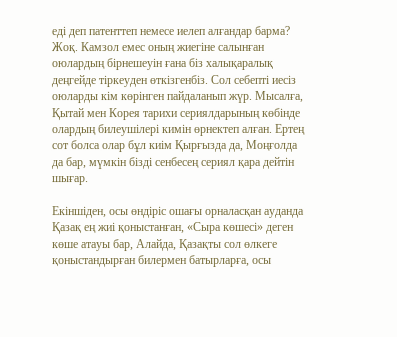еді деп патенттеп немесе иелеп алғандар барма? Жоқ. Камзол емес оның жиегіне салынған оюлардың бірнешеуін ғана біз халықаралық деңгейде тіркеуден өткізгенбіз. Сол себепті иесіз оюларды кім көрінген пайдаланып жүр. Мысалға, Қытай мен Корея тарихи сериялдарының көбінде олардың билеушілері кимін өрнектеп алған. Ертең сот болса олар бұл киім Қырғызда да, Моңғолда да бар, мүмкін бізді сенбесең сериял қара дейтін шығар.

Екіншіден, осы өндіріс ошағы орналасқан ауданда Қазақ ең жиі қоныстанған, «Сыра көшесі» деген көше атауы бар, Алайда, Қазақты сол өлкеге қоныстандырған билермен батырларға, осы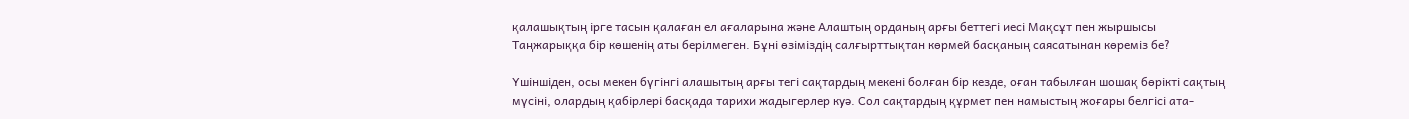қалашықтың ірге тасын қалаған ел ағаларына және Алаштың орданың арғы беттегі иесі Мақсұт пен жыршысы Таңжарыққа бір көшенің аты берілмеген. Бұні өзіміздің салғырттықтан көрмей басқаның саясатынан көреміз бе?

Үшіншіден, осы мекен бүгінгі алашытың арғы тегі сақтардың мекені болған бір кезде, оған табылған шошақ бөрікті сақтың мүсіні, олардың қабірлері басқада тарихи жадыгерлер куә. Сол сақтардың құрмет пен намыстың жоғары белгісі ата-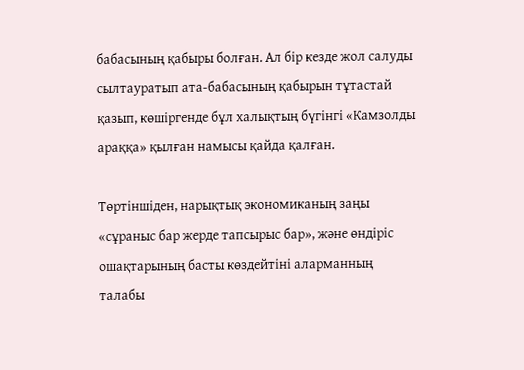бабасының қабыры болған. Ал бір кезде жол салуды сылтауратып ата-бабасының қабырын тұтастай қазып, көшіргенде бұл халықтың бүгінгі «Камзолды араққа» қылған намысы қайда қалған.

Төртіншіден, нарықтық экономиканың заңы «сұраныс бар жерде тапсырыс бар», және өндіріс ошақтарының басты көздейтіні аларманның талабы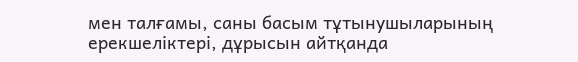мен талғамы, саны басым тұтынушыларының ерекшеліктері, дұрысын айтқанда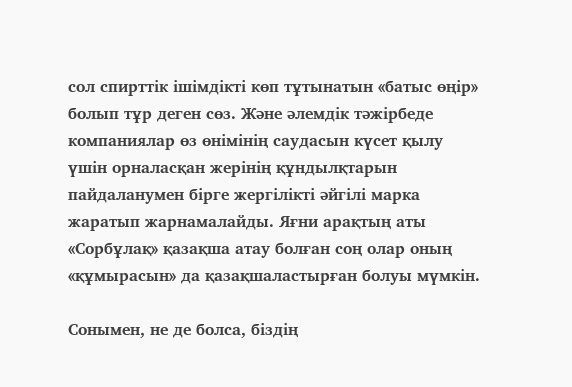сол спирттік ішімдікті көп тұтынатын «батыс өңір» болып тұр деген сөз. Және әлемдік тәжірбеде компаниялар өз өнімінің саудасын күсет қылу үшін орналасқан жерінің құндылқтарын пайдаланумен бірге жергілікті әйгілі марка жаратып жарнамалайды. Яғни арақтың аты «Сорбұлақ» қазақша атау болған соң олар оның «құмырасын» да қазақшаластырған болуы мүмкін.

Сонымен, не де болса, біздің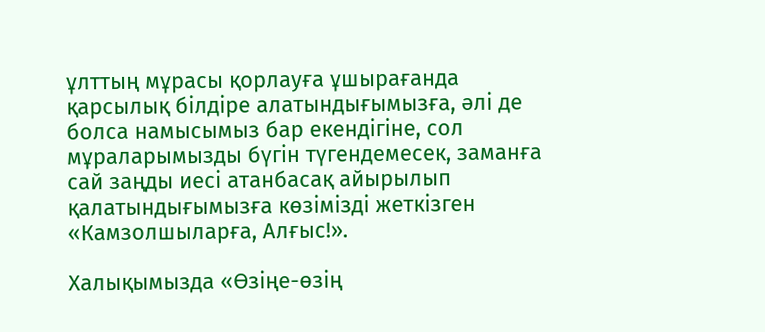ұлттың мұрасы қорлауға ұшырағанда қарсылық білдіре алатындығымызға, әлі де болса намысымыз бар екендігіне, сол мұраларымызды бүгін түгендемесек, заманға сай заңды иесі атанбасақ айырылып қалатындығымызға көзімізді жеткізген «Камзолшыларға, Алғыс!».

Халықымызда «Өзіңе-өзің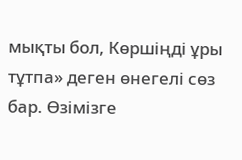мықты бол, Көршіңді ұры тұтпа» деген өнегелі сөз бар. Өзімізге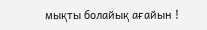мықты болайық ағайын !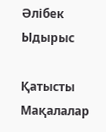Әлібек Ыдырыс

Қатысты Мақалалар